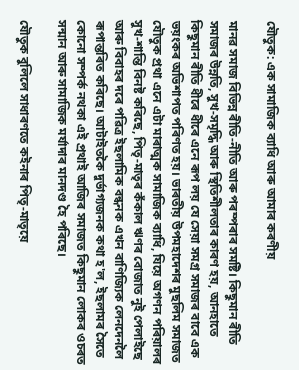যৌতুক: এক সামাজিক ব্যাধি আৰু আমাৰ কৰণীয়

মানৱ সমাজ বিভিন্ন ৰীতি-নীতি আৰু পৰম্পৰাৰ সমষ্টি। কিছুমান ৰীতি সমাজৰ উন্নতি, সুখ-সমৃদ্ধি আৰু স্থিতিশীলতাৰ কাৰণ হয়, আনহাতে কিছুমান ৰীতি ধীৰে ধীৰে এনে ৰূপ লয় যে সেয়া সমগ্ৰ সমাজৰ বাবে এক ভয়ংকৰ অভিশাপত পৰিণত হয়। ভাৰতীয় উপমহাদেশৰ মুছলিম সমাজত যৌতুক প্ৰথা এনে এটা মাৰাত্মক সামাজিক ব্যাধি, যিয়ে অগণন পৰিয়ালৰ সুখ-শান্তি বিনষ্ট কৰিছে, পিতৃ-মাতৃৰ কঁকাল ঋণৰ বোজাত নুই পেলাইছে আৰু বিবাহৰ দৰে পৱিত্ৰ ইছলামিক বন্ধনক এখন বাণিজ্যিক লেনদেনলৈ ৰূপান্তৰিত কৰিছে। আটাইতকৈ দুৰ্ভাগ্যজনক কথা হ'ল, ইছলামৰ সৈতে কোনো সম্পৰ্ক নথকা এই প্ৰথাই আজিৰ সমাজত কিছুমান লোকৰ ওচৰত সন্মান আৰু সামাজিক মৰ্যাদাৰ মানদণ্ড হৈ পৰিছে।

যৌতুক বুলিলে সাধাৰণতে কইনাৰ পিতৃ-মাতৃয়ে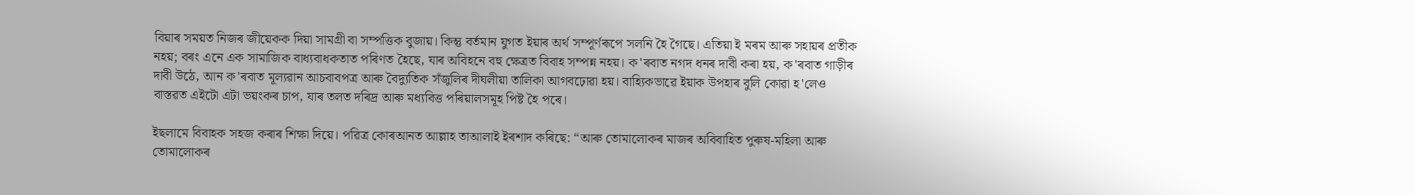বিয়াৰ সময়ত নিজৰ জীয়েকক দিয়া সামগ্ৰী বা সম্পত্তিক বুজায়। কিন্তু বৰ্তমান যুগত ইয়াৰ অৰ্থ সম্পূৰ্ণৰূপে সলনি হৈ গৈছে। এতিয়া ই মৰম আৰু সহায়ৰ প্ৰতীক নহয়; বৰং এনে এক সামাজিক বাধ্যবাধকতাত পৰিণত হৈছে, যাৰ অবিহনে বহু ক্ষেত্ৰত বিবাহ সম্পন্ন নহয়। ক'ৰবাত নগদ ধনৰ দাবী কৰা হয়, ক'ৰবাত গাড়ীৰ দাবী উঠে, আন ক'ৰবাত মূল্যৱান আচবাবপত্ৰ আৰু বৈদ্যুতিক সঁজুলিৰ দীঘলীয়া তালিকা আগবঢ়োৱা হয়। বাহ্যিকভাৱে ইয়াক উপহাৰ বুলি কোৱা হ'লেও বাস্তৱত এইটো এটা ভয়ংকৰ চাপ, যাৰ তলত দৰিদ্ৰ আৰু মধ্যবিত্ত পৰিয়ালসমূহ পিষ্ট হৈ পৰে।

ইছলামে বিবাহক সহজ কৰাৰ শিক্ষা দিয়ে। পৱিত্ৰ কোৰআনত আল্লাহ তাআলাই ইৰশাদ কৰিছে: “আৰু তোমালোকৰ মাজৰ অবিবাহিত পুৰুষ-মহিলা আৰু তোমালোকৰ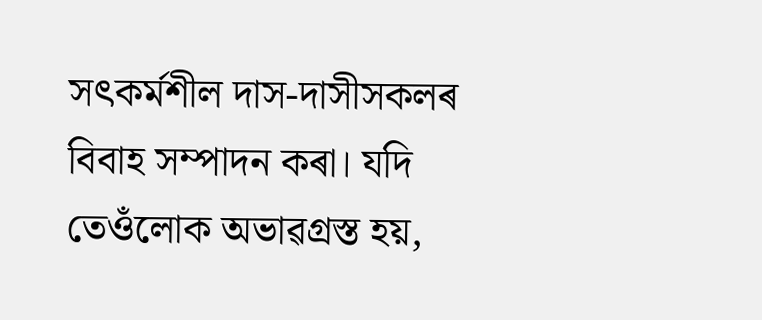সৎকৰ্মশীল দাস-দাসীসকলৰ বিবাহ সম্পাদন কৰা। যদি তেওঁলোক অভাৱগ্ৰস্ত হয়,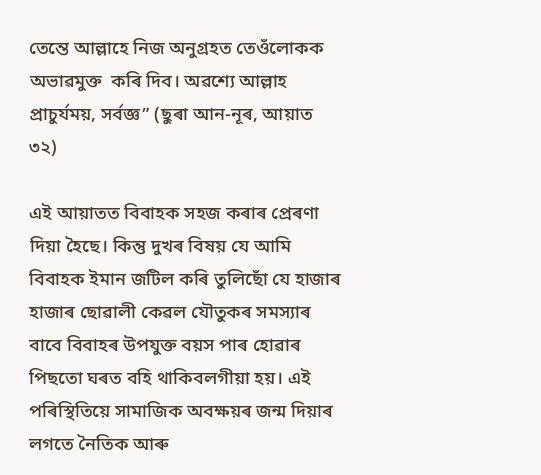তেন্তে আল্লাহে নিজ অনুগ্ৰহত তেওঁলোকক অভাৱমুক্ত  কৰি দিব। অৱশ্যে আল্লাহ প্ৰাচুৰ্যময়, সৰ্বজ্ঞ” (ছুৰা আন-নূৰ, আয়াত ৩২)

এই আয়াতত বিবাহক সহজ কৰাৰ প্ৰেৰণা দিয়া হৈছে। কিন্তু দুখৰ বিষয় যে আমি বিবাহক ইমান জটিল কৰি তুলিছোঁ যে হাজাৰ হাজাৰ ছোৱালী কেৱল যৌতুকৰ সমস্যাৰ বাবে বিবাহৰ উপযুক্ত বয়স পাৰ হোৱাৰ পিছতো ঘৰত বহি থাকিবলগীয়া হয়। এই পৰিস্থিতিয়ে সামাজিক অবক্ষয়ৰ জন্ম দিয়াৰ লগতে নৈতিক আৰু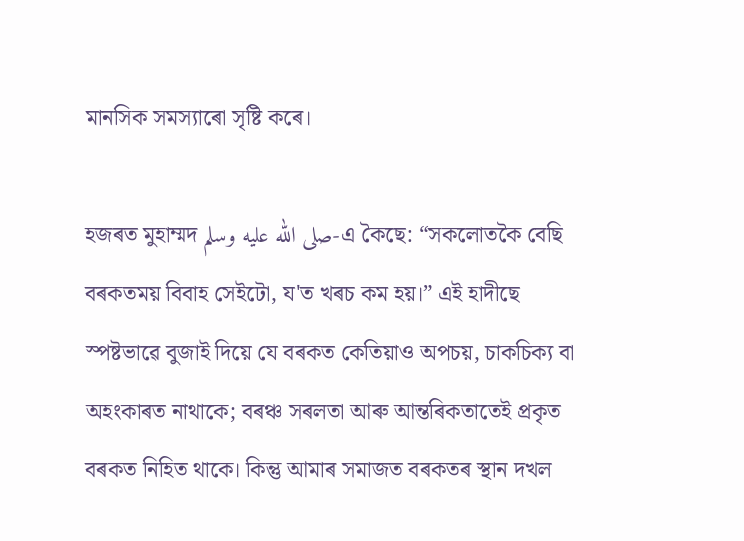মানসিক সমস্যাৰো সৃষ্টি কৰে।

হজৰত মুহাম্মদ صلى الله عليه وسلم-এ কৈছে: “সকলোতকৈ বেছি বৰকতময় বিবাহ সেইটো, য'ত খৰচ কম হয়।” এই হাদীছে স্পষ্টভাৱে বুজাই দিয়ে যে বৰকত কেতিয়াও অপচয়, চাকচিক্য বা অহংকাৰত নাথাকে; বৰঞ্চ সৰলতা আৰু আন্তৰিকতাতেই প্ৰকৃত বৰকত নিহিত থাকে। কিন্তু আমাৰ সমাজত বৰকতৰ স্থান দখল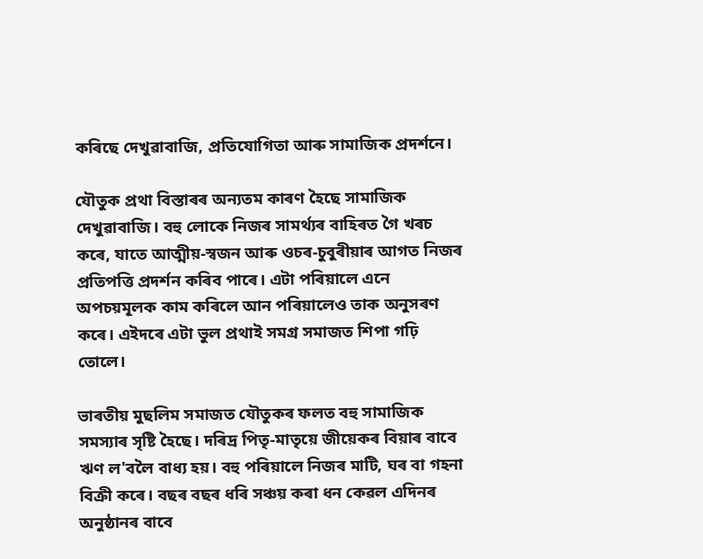কৰিছে দেখুৱাবাজি, প্ৰতিযোগিতা আৰু সামাজিক প্ৰদৰ্শনে।

যৌতুক প্ৰথা বিস্তাৰৰ অন্যতম কাৰণ হৈছে সামাজিক দেখুৱাবাজি। বহু লোকে নিজৰ সামৰ্থ্যৰ বাহিৰত গৈ খৰচ কৰে, যাতে আত্মীয়-স্বজন আৰু ওচৰ-চুবুৰীয়াৰ আগত নিজৰ প্ৰতিপত্তি প্ৰদৰ্শন কৰিব পাৰে। এটা পৰিয়ালে এনে অপচয়মূলক কাম কৰিলে আন পৰিয়ালেও তাক অনুসৰণ কৰে। এইদৰে এটা ভুল প্ৰথাই সমগ্ৰ সমাজত শিপা গঢ়ি তোলে।

ভাৰতীয় মুছলিম সমাজত যৌতুকৰ ফলত বহু সামাজিক সমস্যাৰ সৃষ্টি হৈছে। দৰিদ্ৰ পিতৃ-মাতৃয়ে জীয়েকৰ বিয়াৰ বাবে ঋণ ল'বলৈ বাধ্য হয়। বহু পৰিয়ালে নিজৰ মাটি, ঘৰ বা গহনা বিক্ৰী কৰে। বছৰ বছৰ ধৰি সঞ্চয় কৰা ধন কেৱল এদিনৰ অনুষ্ঠানৰ বাবে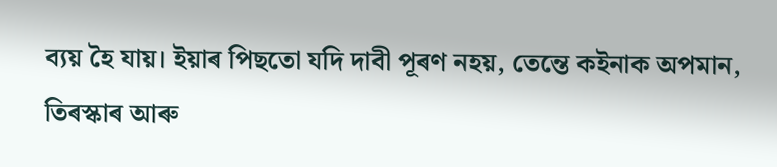ব্যয় হৈ যায়। ইয়াৰ পিছতো যদি দাবী পূৰণ নহয়, তেন্তে কইনাক অপমান, তিৰস্কাৰ আৰু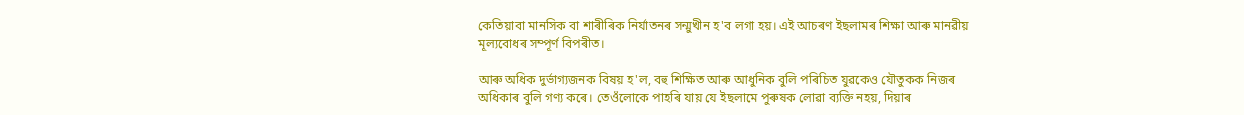কেতিয়াবা মানসিক বা শাৰীৰিক নিৰ্যাতনৰ সন্মুখীন হ'ব লগা হয়। এই আচৰণ ইছলামৰ শিক্ষা আৰু মানৱীয় মূল্যবোধৰ সম্পূৰ্ণ বিপৰীত।

আৰু অধিক দুৰ্ভাগ্যজনক বিষয় হ'ল, বহু শিক্ষিত আৰু আধুনিক বুলি পৰিচিত যুৱকেও যৌতুকক নিজৰ অধিকাৰ বুলি গণ্য কৰে। তেওঁলোকে পাহৰি যায় যে ইছলামে পুৰুষক লোৱা ব্যক্তি নহয়, দিয়াৰ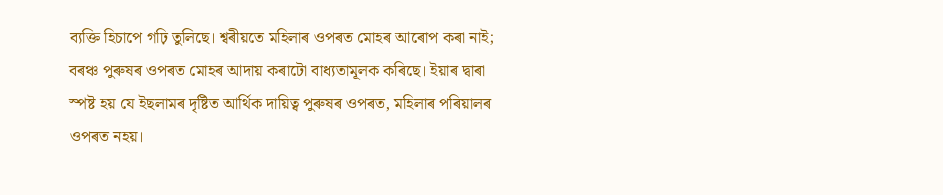ব্যক্তি হিচাপে গঢ়ি তুলিছে। শ্বৰীয়তে মহিলাৰ ওপৰত মোহৰ আৰোপ কৰা নাই; বৰঞ্চ পুৰুষৰ ওপৰত মোহৰ আদায় কৰাটো বাধ্যতামূলক কৰিছে। ইয়াৰ দ্বাৰা স্পষ্ট হয় যে ইছলামৰ দৃষ্টিত আৰ্থিক দায়িত্ব পুৰুষৰ ওপৰত, মহিলাৰ পৰিয়ালৰ ওপৰত নহয়।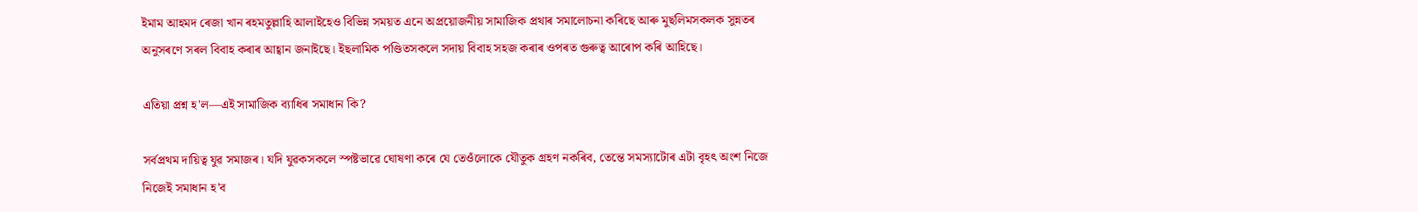ইমাম আহমদ ৰেজা খান ৰহমতুল্লাহি আলাইহেও বিভিন্ন সময়ত এনে অপ্ৰয়োজনীয় সামাজিক প্ৰথাৰ সমালোচনা কৰিছে আৰু মুছলিমসকলক সুন্নতৰ অনুসৰণে সৰল বিবাহ কৰাৰ আহ্বান জনাইছে। ইছলামিক পণ্ডিতসকলে সদায় বিবাহ সহজ কৰাৰ ওপৰত গুৰুত্ব আৰোপ কৰি আহিছে।

এতিয়া প্ৰশ্ন হ'ল—এই সামাজিক ব্যাধিৰ সমাধান কি?

সৰ্বপ্ৰথম দায়িত্ব যুৱ সমাজৰ। যদি যুৱকসকলে স্পষ্টভাৱে ঘোষণা কৰে যে তেওঁলোকে যৌতুক গ্ৰহণ নকৰিব, তেন্তে সমস্যাটোৰ এটা বৃহৎ অংশ নিজে নিজেই সমাধান হ'ব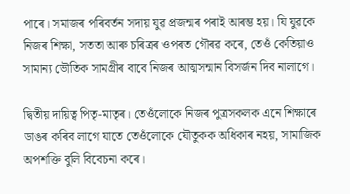পাৰে। সমাজৰ পৰিবৰ্তন সদায় যুৱ প্ৰজন্মৰ পৰাই আৰম্ভ হয়। যি যুৱকে নিজৰ শিক্ষা, সততা আৰু চৰিত্ৰৰ ওপৰত গৌৰৱ কৰে, তেওঁ কেতিয়াও সামান্য ভৌতিক সামগ্ৰীৰ বাবে নিজৰ আত্মসন্মান বিসৰ্জন দিব নালাগে।

দ্বিতীয় দায়িত্ব পিতৃ-মাতৃৰ। তেওঁলোকে নিজৰ পুত্ৰসকলক এনে শিক্ষাৰে ডাঙৰ কৰিব লাগে যাতে তেওঁলোকে যৌতুকক অধিকাৰ নহয়, সামাজিক অপশক্তি বুলি বিবেচনা কৰে।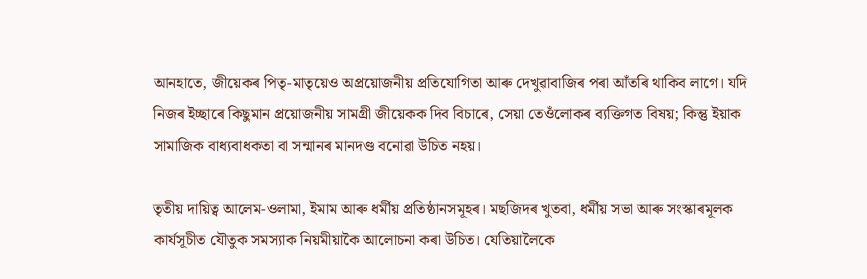আনহাতে, জীয়েকৰ পিতৃ-মাতৃয়েও অপ্রয়োজনীয় প্ৰতিযোগিতা আৰু দেখুৱাবাজিৰ পৰা আঁতৰি থাকিব লাগে। যদি নিজৰ ইচ্ছাৰে কিছুমান প্ৰয়োজনীয় সামগ্ৰী জীয়েকক দিব বিচাৰে, সেয়া তেওঁলোকৰ ব্যক্তিগত বিষয়; কিন্তু ইয়াক সামাজিক বাধ্যবাধকতা বা সন্মানৰ মানদণ্ড বনোৱা উচিত নহয়।

তৃতীয় দায়িত্ব আলেম-ওলামা, ইমাম আৰু ধৰ্মীয় প্ৰতিষ্ঠানসমূহৰ। মছজিদৰ খুতবা, ধৰ্মীয় সভা আৰু সংস্কাৰমূলক কাৰ্যসূচীত যৌতুক সমস্যাক নিয়মীয়াকৈ আলোচনা কৰা উচিত। যেতিয়ালৈকে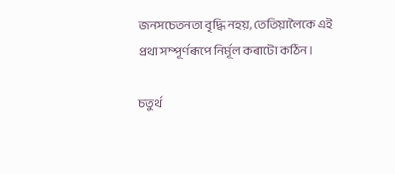জনসচেতনতা বৃদ্ধি নহয়, তেতিয়ালৈকে এই প্ৰথা সম্পূৰ্ণৰূপে নিৰ্মূল কৰাটো কঠিন।

চতুৰ্থ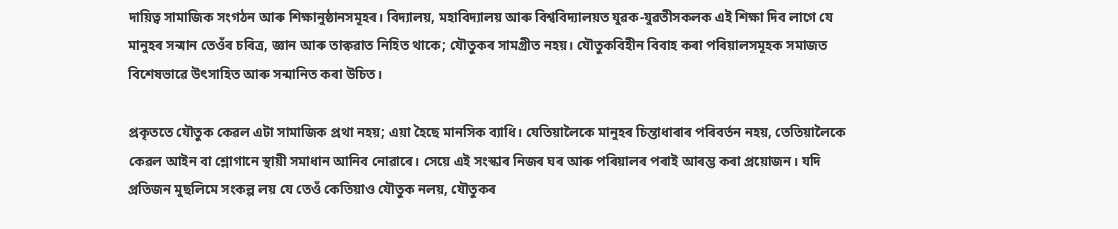দায়িত্ব সামাজিক সংগঠন আৰু শিক্ষানুষ্ঠানসমূহৰ। বিদ্যালয়, মহাবিদ্যালয় আৰু বিশ্ববিদ্যালয়ত যুৱক-যুৱতীসকলক এই শিক্ষা দিব লাগে যে মানুহৰ সন্মান তেওঁৰ চৰিত্ৰ, জ্ঞান আৰু তাক্বৱাত নিহিত থাকে; যৌতুকৰ সামগ্ৰীত নহয়। যৌতুকবিহীন বিবাহ কৰা পৰিয়ালসমূহক সমাজত বিশেষভাৱে উৎসাহিত আৰু সন্মানিত কৰা উচিত।

প্ৰকৃততে যৌতুক কেৱল এটা সামাজিক প্ৰথা নহয়; এয়া হৈছে মানসিক ব্যাধি। যেতিয়ালৈকে মানুহৰ চিন্তাধাৰাৰ পৰিবৰ্তন নহয়, তেতিয়ালৈকে কেৱল আইন বা শ্লোগানে স্থায়ী সমাধান আনিব নোৱাৰে। সেয়ে এই সংস্কাৰ নিজৰ ঘৰ আৰু পৰিয়ালৰ পৰাই আৰম্ভ কৰা প্ৰয়োজন। যদি প্ৰতিজন মুছলিমে সংকল্প লয় যে তেওঁ কেতিয়াও যৌতুক নলয়, যৌতুকৰ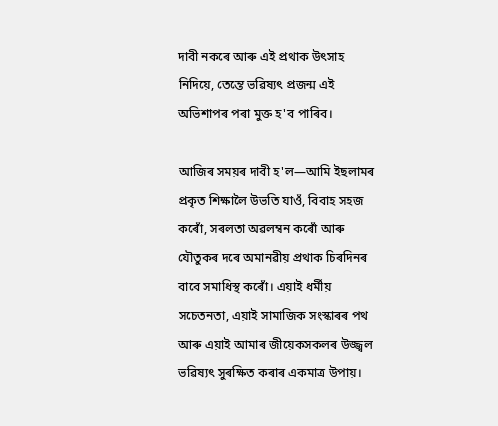দাবী নকৰে আৰু এই প্ৰথাক উৎসাহ নিদিয়ে, তেন্তে ভৱিষ্যৎ প্ৰজন্ম এই অভিশাপৰ পৰা মুক্ত হ'ব পাৰিব।

আজিৰ সময়ৰ দাবী হ'ল—আমি ইছলামৰ প্ৰকৃত শিক্ষালৈ উভতি যাওঁ, বিবাহ সহজ কৰোঁ, সৰলতা অৱলম্বন কৰোঁ আৰু যৌতুকৰ দৰে অমানৱীয় প্ৰথাক চিৰদিনৰ বাবে সমাধিস্থ কৰোঁ। এয়াই ধৰ্মীয় সচেতনতা, এয়াই সামাজিক সংস্কাৰৰ পথ আৰু এয়াই আমাৰ জীয়েকসকলৰ উজ্জ্বল ভৱিষ্যৎ সুৰক্ষিত কৰাৰ একমাত্ৰ উপায়।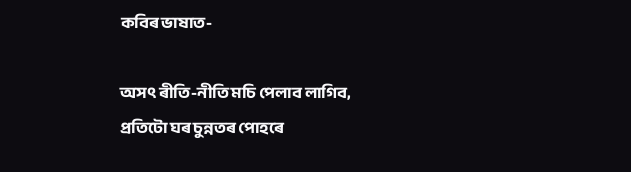কবিৰ ভাষাত-

অসৎ ৰীতি-নীতি মচি পেলাব লাগিব,
প্ৰতিটো ঘৰ চুন্নতৰ পোহৰে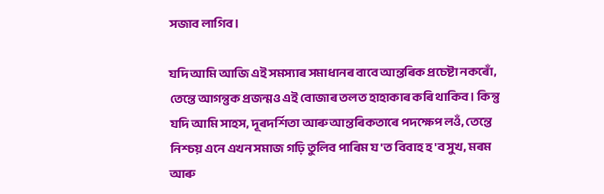সজাব লাগিব।

যদি আমি আজি এই সমস্যাৰ সমাধানৰ বাবে আন্তৰিক প্ৰচেষ্টা নকৰোঁ, তেন্তে আগন্তুক প্ৰজন্মও এই বোজাৰ তলত হাহাকাৰ কৰি থাকিব। কিন্তু যদি আমি সাহস, দূৰদৰ্শিতা আৰু আন্তৰিকতাৰে পদক্ষেপ লওঁ, তেন্তে নিশ্চয় এনে এখন সমাজ গঢ়ি তুলিব পাৰিম য'ত বিবাহ হ'ব সুখ, মৰম আৰু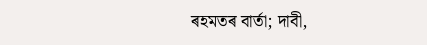ৰহমতৰ বাৰ্তা; দাবী,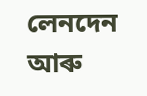লেনদেন আৰু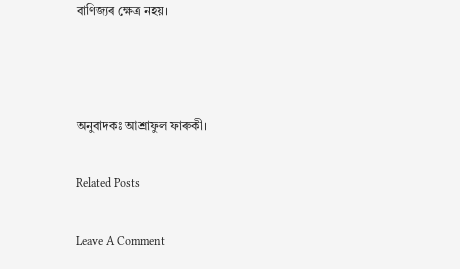বাণিজ্যৰ ক্ষেত্ৰ নহয়।



অনুবাদকঃ আশ্ৰাফুল ফাৰুকী।

Related Posts

Leave A Comment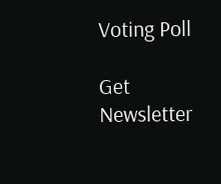Voting Poll

Get Newsletter